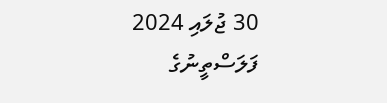30 ޖުލައި 2024
ފަލަސްތީނުގެ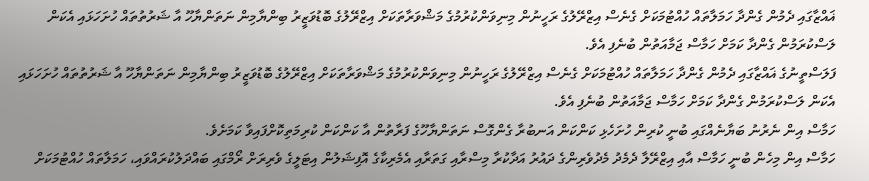ޣައްޒާގައި ދެމުން ގެންދާ ހަމަލާތައް ހުއްޓުމަކަށް ގެނެސް އިޒްރޭލުގެ ރަހީނުން މިނިވަންކުރުމުގެ މަޝްވަރާތަކަށް އިޒްރޭލުގެ ބޮޑުވަޒީރު ބިންޔާމިން ނަތަންޔާހޫ އާ ޝަރުތުތައް ހުށަހަޅައި އެކަން ލަސްކުރަމުން ގެންދާ ކަމަށް ހަމާސް ޖަމާއަތުން ބުނެފި އެވެ.
ފަލަސްތީނުގެ ޣައްޒާގައި ދެމުން ގެންދާ ހަމަލާތައް ހުއްޓުމަކަށް ގެނެސް އިޒްރޭލުގެ ރަހީނުން މިނިވަންކުރުމުގެ މަޝްވަރާތަކަށް އިޒްރޭލުގެ ބޮޑުވަޒީރު ބިންޔާމިން ނަތަންޔާހޫ އާ ޝަރުތުތައް ހުށަހަޅައި އެކަން ލަސްކުރަމުން ގެންދާ ކަމަށް ހަމާސް ޖަމާއަތުން ބުނެފި އެވެ.
ހަމާސް އިން ނެރުނު ބަޔާނެއްގައި ބުނީ ކުރިން ހުށަހެޅި ކަންކަން އަނބުރާ ގެންގޮސް ނަތަންޔާހޫގެ ފަރާތުން އާ ކަންކަން ކުރިމަތިކޮށްފައިވާ ކަމަށެވެ.
ހަމާސް އިން މިހެން ބުނީ ހަމާސް އާއި އިޒްރޭލާ ދެމެދު މެދުވެރިންގެ ދައުރު އަދާކުރާ މިސްރާއި ގަތަރާއި އެމެރިކާގެ އޮފިޝަލުން އިޓަލީގެ ވެރިރަށް ރޯމްގައި ބައްދަލުކުރައްވައި، ހަމަލާތައް ހުއްޓުމަކަށް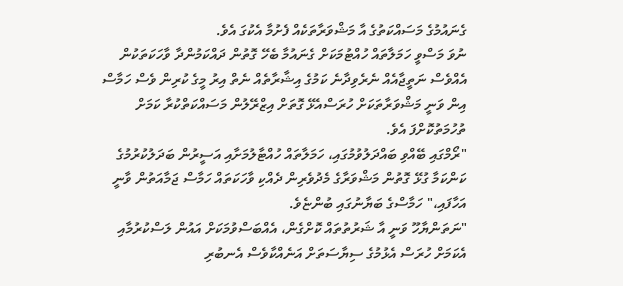ގެނައުމުގެ މަސައްކަތުގެ އާ މަޝްވަރާތަކެއް ފެށުމާ އެކުގަ އެވެ.
ނުވަ މަސްވީ ހަމަލާތައް ހުއްޓުމަކަށް ގެނައުމާ ބެހޭ ގޮތުން ދައްކަމުންދާ ވާހަކަތަކުން އެއްވެސް ނަތީޖާއެއް ނެރެވިދާނެ ކަމުގެ އިޝާރާތެއް ނެތް އިރު މީގެ ކުރިން ވެސް ހަމާސް އިން ވަނީ މަޝްވަރާތަކަށް ހުރަސްއެޅޭ ގޮތަށް އިޒްރޭލުން މަސައްކަތްކުރާ ކަމަށް ތުހުމަތުކޮށްފަ އެވެ.
"ރޯމްގައި ބޭއްވި ބައްދަލުވުމުގައި، ހަމަލާތައް ހުއްޓާލުމަށާއި އަސީރުން ބަދަލުކުރުމުގެ ކަންކަމާ ގުޅޭ ގޮތުން މަޝްވަރާގެ މެދުވެރިން ދެއްކި ވާހަކަތައް ހަމާސް ޖަމާއަތުން ވާނީ އަހާފައި،" ހަމާސްގެ ބަޔާނުގައި ބުންޏެވެ.
"ނަތަންޔާހޫ ވަނީ އާ ޝަރުތުތައް ކޮށްގެން، އެއްބަސްވުމަކަށް އައުން ލަސްކުރުމާއި އެކަމަށް ހުރަސް އެޅުމުގެ ސިޔާސަތަށް އަނެއްކާވެސް އެނބުރި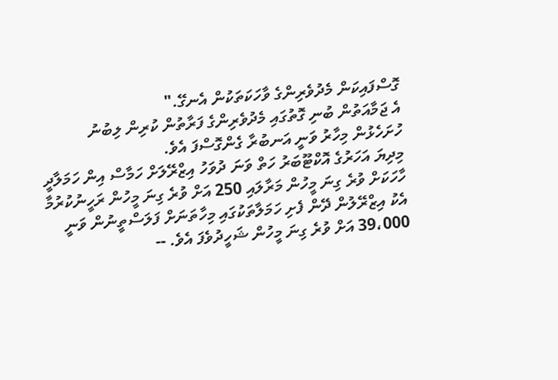ގޮސްފައިކަން މެދުވެރިންގެ ވާހަކަތަކުން އެނގޭ."
އެ ޖަމާއަތުން ބުނި ގޮތުގައި މެދުވެރިންގެ ފަރާތުން ކުރިން ލިބުނު ހުށަހެޅުން މިހާރު ވަނީ އަނބުރާ ގެންގޮސްފަ އެވެ.
މިދިޔަ އަހަރުގެ އޮކްޓޫބަރު ހަތް ވަނަ ދުވަހު އިޒްރޭލަށް ހަމާސް އިން ހަމަލާދީ ހާހަކަށް ވުރެ ގިނަ މީހުން މަރާލައި 250 އަށް ވުރެ ގިނަ މީހުން ރަހީނުކުރުމާ އެކު އިޒްރޭލުން ދޭން ފެށި ހަމަލާތަކުގައި މިހާތަނަށް ފަލަސްތީނުން ވަނީ 39،000 އަށް ވުރެ ގިނަ މީހުން ޝަހީދުވެފަ އެވެ. --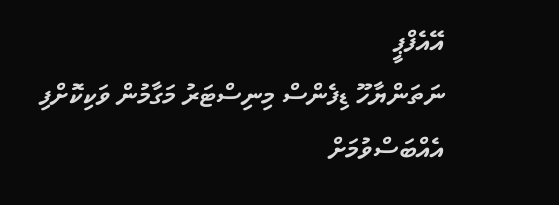އޭއެފްޕީ
ނަތަންޔާހޫ ޑިފެންސް މިނިސްޓަރު މަގާމުން ވަކިކޮށްފި
އެއްބަސްވުމަށް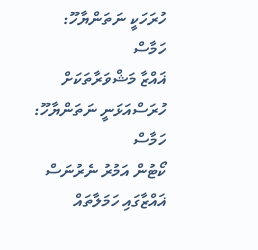ހުރަހަކީ ނަތަންޔާހޫ: ހަމާސް
ޣައްޒާ މަޝްވަރާތަކަށް ހުރަސްއަޅަނީ ނަތަންޔާހޫ: ހަމާސް
ކޯޓުން އަމުރު ނެރުނަސް ޣައްޒާގައި ހަމަލާތައް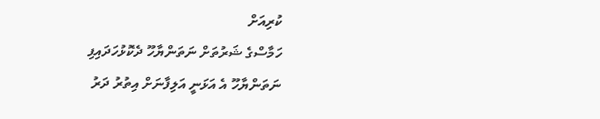ކުރިއަށް
ހަމާސްގެ ޝަރުތަށް ނަތަންޔާހޫ ދެކޮޅުހަދައިފި
ނަތަންޔާހޫ އެ އަޅަނީ އަލިފާނަށް އިތުރު ދަރު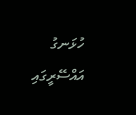ހުޅަނގު އައްސޭރީގައި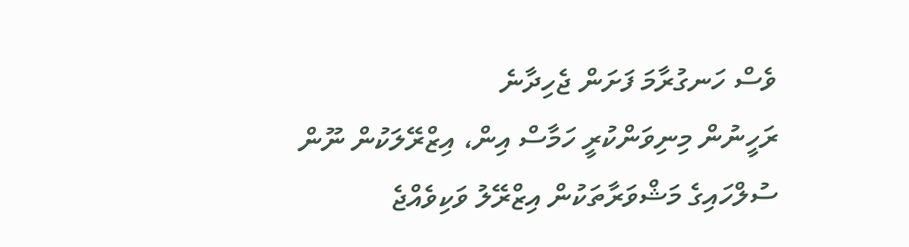ވެސް ހަނގުރާމަ ފަށަން ޖެހިދާނެ
ރަހީނުން މިނިވަންކުރީ ހަމާސް އިން، އިޒްރޭލަކުން ނޫން
ސުލްހައިގެ މަޝްވަރާތަކުން އިޒްރޭލު ވަކިވެއްޖެ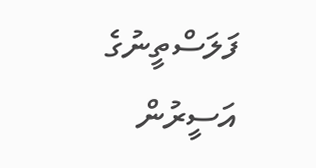ފަލަސްތީނުގެ އަސީރުން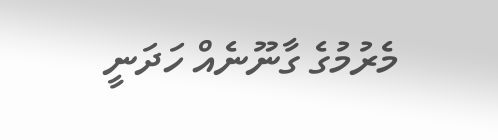މެރުމުގެ ގާނޫނެއް ހަދަނީ